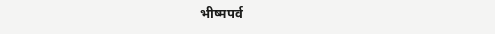भीष्मपर्व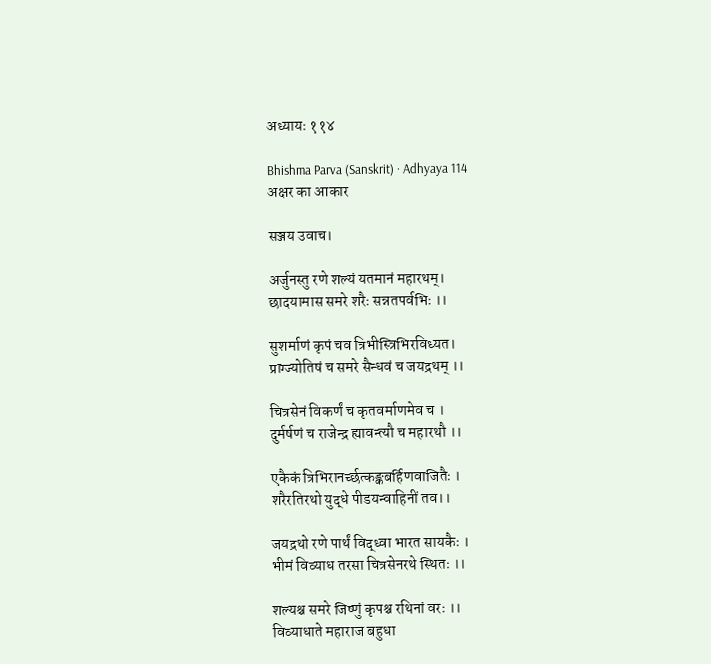अध्यायः ११४

Bhishma Parva (Sanskrit) · Adhyaya 114
अक्षर का आकार

सञ्जय उवाच।

अर्जुनस्तु रणे शल्यं यतमानं महारथम्।
छादयामास समरे शरैः सन्नतपर्वभिः ।।

सुशर्माणं कृपं चव त्रिभीस्त्रिभिरविध्यत।
प्राग्ज्योतिषं च समरे सैन्धवं च जयद्रथम् ।।

चित्रसेनं विकर्णं च कृतवर्माणमेव च ।
दुर्मर्षणं च राजेन्द्र ह्यावन्त्यौ च महारथौ ।।

एकैकं त्रिभिरानर्च्छत्कङ्कबर्हिणवाजितैः ।
शरैरतिरथो युद्धे पीडयन्वाहिनीं तव।।

जयद्रथो रणे पार्थं विद्ध्वा भारत सायकैः ।
भीमं विव्याध तरसा चित्रसेनरथे स्थितः ।।

शल्यश्च समरे जिष्णुं कृपश्च रथिनां वरः ।।
विव्याधाते महाराज बहुधा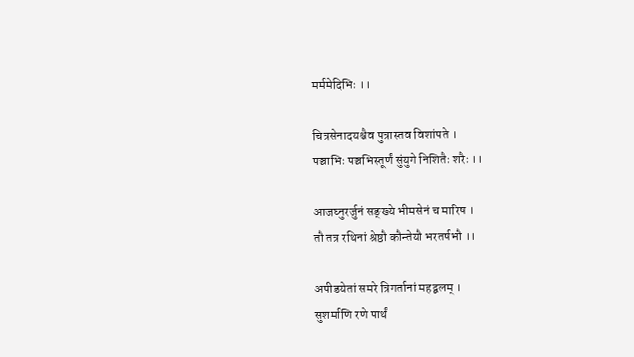मर्ममेदिभिः ।।

चित्रसेनादयश्चैव पुत्रास्तव विशांपते ।
पञ्चाभिः पञ्चभिस्तूर्णं सुंयुगे निशितैः शरैः ।।

आजघ्नुरर्जुनं सङ्ख्ये भीमसेनं च मारिष ।
तौ तत्र रथिनां श्रेष्ठौ कौन्तेयौ भरतर्षभौ ।।

अपीडयेतां समरे त्रिगर्तानां महद्बलम् ।
सुशर्माणि रणे पार्थं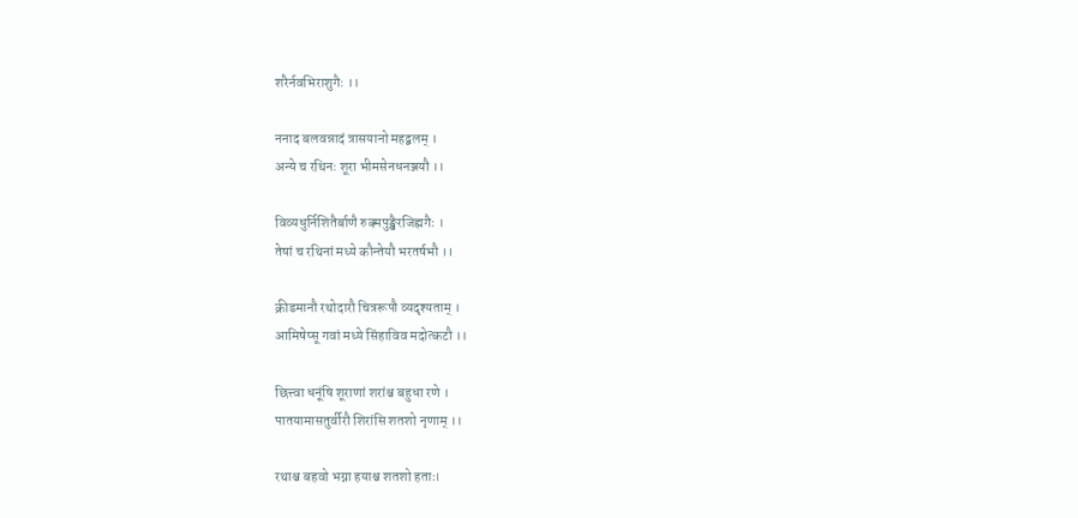शरैर्नवभिराशुगैः ।।

ननाद बलवन्नादं त्रासयानो महद्बलम् ।
अन्ये च रथिनः शूरा भीमसेनधनञ्जयौ ।।

विव्यधुर्निशितैर्बाणै रुक्मपुङ्खैरजिह्मगैः ।
तेषां च रथिनां मध्ये कौन्तेयौ भरतर्षभौ ।।

क्रीडमानौ रथोदारौ चित्ररूपौ व्यदृश्यताम् ।
आमिषेप्सू गवां मध्ये सिंहाविव मदोत्कटौ ।।

छित्त्वा धनूंषि शूराणां शरांश्च बहुधा रणे ।
पातयामासतुर्वीरौ शिरांसि शतशो नृणाम् ।।

रथाश्च बहवो भग्ना हयाश्च शतशो हताः।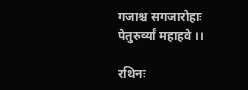गजाश्च सगजारोहाः पेतुरुर्व्यां महाहवे ।।

रथिनः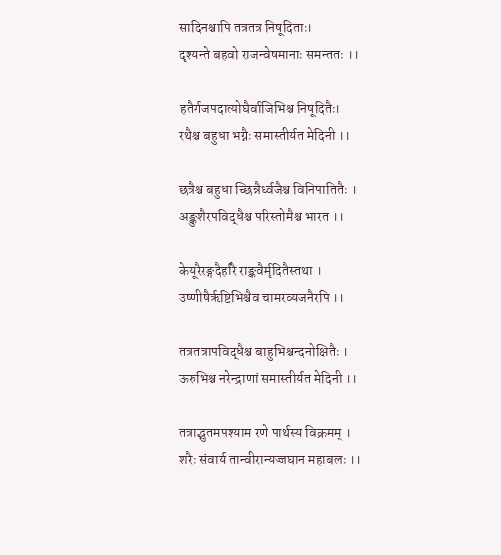सादिनश्चापि तत्रतत्र निषूदिताः।
दृश्यन्ते बहवो राजन्वेषमानाः समन्ततः ।।

हतैर्गजपदात्योघैर्वाजिभिश्च निषूदितैः।
रथैश्च बहुधा भग्नैः समास्तीर्यत मेदिनी ।।

छत्रैश्च बहुधा च्छिन्नैर्ध्वजैश्च विनिपातितैः ।
अङ्कुशैरपविद्धैश्च परिस्तोमैश्च भारत ।।

केयूरैरङ्गदैर्हारै राङ्कवैर्मृदितैस्तथा ।
उष्णीषैर्ऋष्टिभिश्चैव चामरव्यजनैरपि ।।

तत्रतत्रापविद्धैश्च बाहुभिश्चन्दनोक्षितैः ।
ऊरुभिश्च नरेन्द्राणां समास्तीर्यत मेदिनी ।।

तत्राद्भुतमपश्याम रणे पार्थस्य विक्रमम् ।
शरैः संवार्य तान्वीरान्यज्जघान महाबलः ।।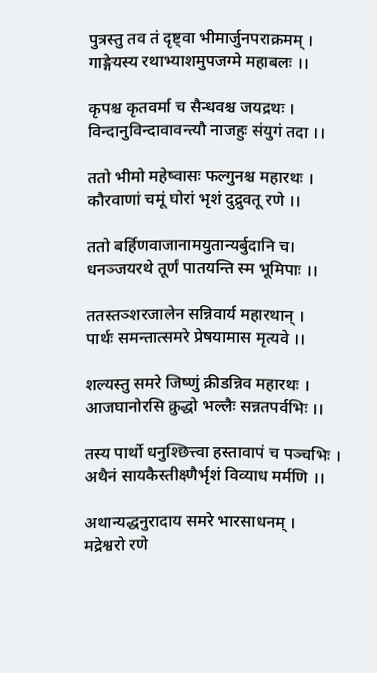पुत्रस्तु तव तं दृष्ट्वा भीमार्जुनपराक्रमम् ।
गाङ्गेयस्य रथाभ्याशमुपजग्मे महाबलः ।।

कृपश्च कृतवर्मा च सैन्धवश्च जयद्रथः ।
विन्दानुविन्दावावन्त्यौ नाजहुः संयुगं तदा ।।

ततो भीमो महेष्वासः फल्गुनश्च महारथः ।
कौरवाणां चमूं घोरां भृशं दुद्रुवतू रणे ।।

ततो बर्हिणवाजानामयुतान्यर्बुदानि च।
धनञ्जयरथे तूर्णं पातयन्ति स्म भूमिपाः ।।

ततस्तञ्शरजालेन सन्निवार्य महारथान् ।
पार्थः समन्तात्समरे प्रेषयामास मृत्यवे ।।

शल्यस्तु समरे जिष्णुं क्रीडन्निव महारथः ।
आजघानोरसि क्रुद्धो भल्लैः सन्नतपर्वभिः ।।

तस्य पार्थो धनुश्छित्त्वा हस्तावापं च पञ्चभिः ।
अथैनं सायकैस्तीक्ष्णैर्भृशं विव्याध मर्मणि ।।

अथान्यद्धनुरादाय समरे भारसाधनम् ।
मद्रेश्वरो रणे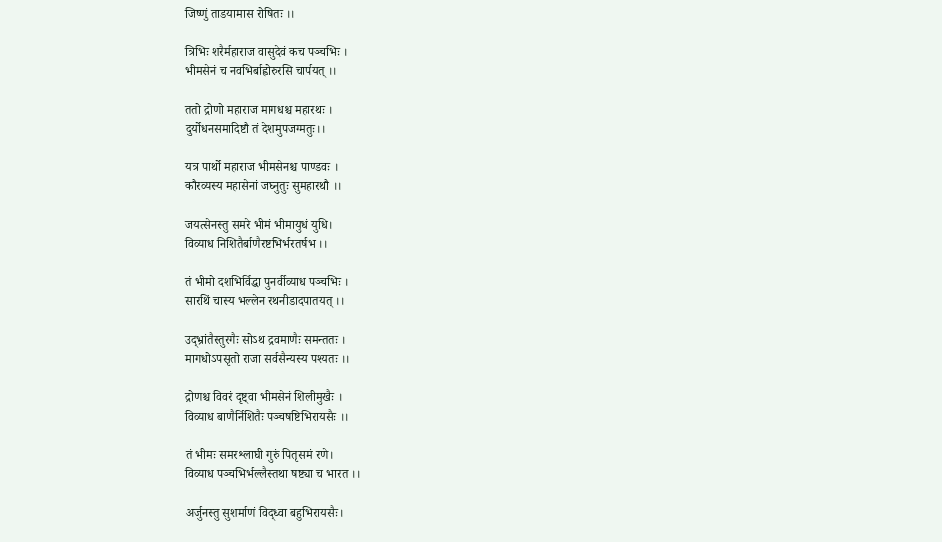जिष्णुं ताडयामास रोषितः ।।

त्रिभिः शरैर्महाराज वासुदेवं कच पञ्चभिः ।
भीमसेनं च नवभिर्बाह्वोरुरसि चार्पयत् ।।

ततो द्रोणो महाराज मागधश्च महारथः ।
दुर्योधनसमादिष्टौ तं देशमुपजग्मतुः।।

यत्र पार्थो महाराज भीमसेनश्च पाण्डवः ।
कौरव्यस्य महासेनां जघ्नुतुः सुमहारथौ ।।

जयत्सेनस्तु समरे भीमं भीमायुधं युधि।
विव्याध निशितैर्बाणैरष्टभिर्भरतर्षभ ।।

तं भीमो दशभिर्विद्धा पुनर्वीव्याध पञ्चभिः ।
सारथिं चास्य भल्लेन रथनीडादपातयत् ।।

उद्भ्रांतैस्तुरगैः सोऽथ द्रवमाणैः समन्ततः ।
मागधोऽपसृतो राजा सर्वसैन्यस्य पश्यतः ।।

द्रोणश्च विवरं दृष्ट्वा भीमसेनं शिलीमुखैः ।
विव्याध बाणैर्निशितैः पञ्चषष्टिभिरायसैः ।।

तं भीमः समरश्लाघी गुरुं पितृसमं रणे।
विव्याध पञ्चभिर्भल्लैस्तथा षष्ट्या च भारत ।।

अर्जुनस्तु सुशर्माणं विद्ध्वा बहुभिरायसैः।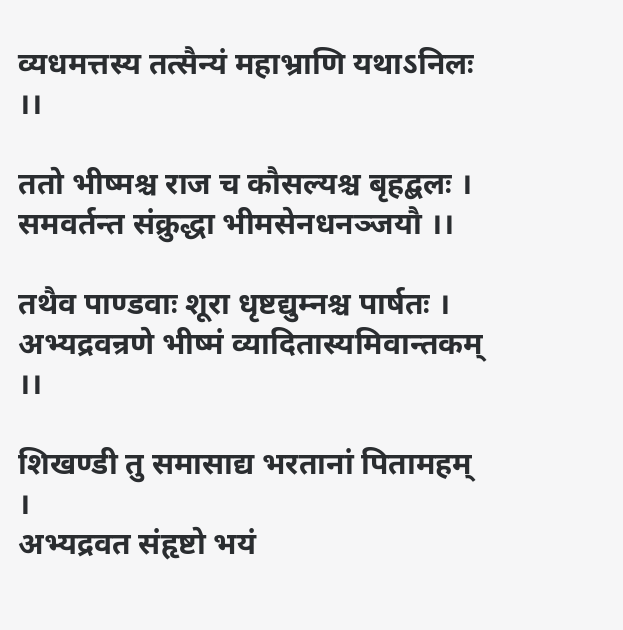व्यधमत्तस्य तत्सैन्यं महाभ्राणि यथाऽनिलः ।।

ततो भीष्मश्च राज च कौसल्यश्च बृहद्बलः ।
समवर्तन्त संक्रुद्धा भीमसेनधनञ्जयौ ।।

तथैव पाण्डवाः शूरा धृष्टद्युम्नश्च पार्षतः ।
अभ्यद्रवन्रणे भीष्मं व्यादितास्यमिवान्तकम् ।।

शिखण्डी तु समासाद्य भरतानां पितामहम् ।
अभ्यद्रवत संहृष्टो भयं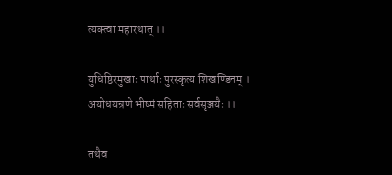त्यक्त्वा महारथात् ।।

युधिष्ठिरमुखाः पार्थाः पुरस्कृत्य शिखण्डिनम् ।
अयोधयन्रणे भीष्मं सहिताः सर्वसृञ्जयैः ।।

तथैव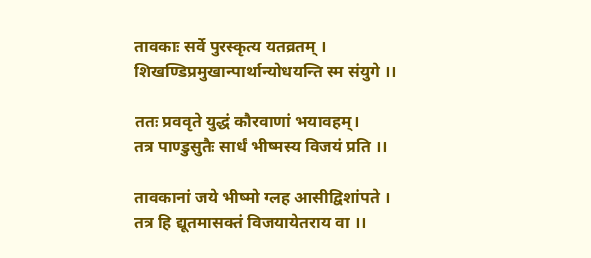तावकाः सर्वे पुरस्कृत्य यतव्रतम् ।
शिखण्डिप्रमुखान्पार्थान्योधयन्ति स्म संयुगे ।।

ततः प्रववृते युद्धं कौरवाणां भयावहम्।
तत्र पाण्डुसुतैः सार्धं भीष्मस्य विजयं प्रति ।।

तावकानां जये भीष्मो ग्लह आसीद्विशांपते ।
तत्र हि द्यूतमासक्तं विजयायेतराय वा ।।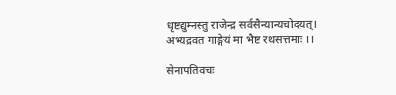धृष्टद्युम्नस्तु राजेन्द्र सर्वसैन्यान्यचोदयत्।
अभ्यद्रवत गाङ्गेयं मा भैष्ट रथसत्तमाः ।।

सेनापतिवचः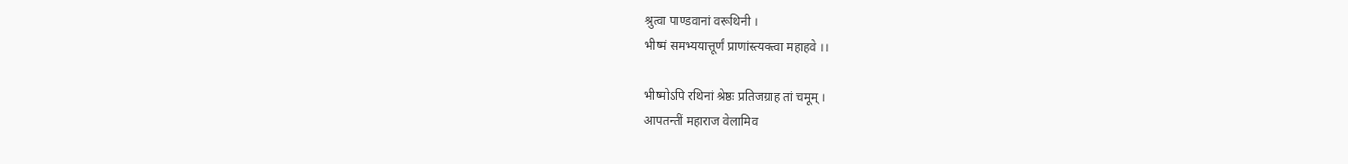श्रुत्वा पाण्डवानां वरूथिनी ।
भीष्मं समभ्ययात्तूर्णं प्राणांस्त्यक्त्वा महाहवे ।।

भीष्मोऽपि रथिनां श्रेष्ठः प्रतिजग्राह तां चमूम् ।
आपतन्तीं महाराज वेलामिव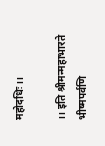महोदधिः ।।

।। इति श्रीमन्महाभारते भीष्मपर्वणि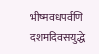भीष्मवधपर्वणि
दशमदिवसयुद्धे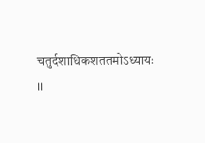चतुर्दशाधिकशततमोऽध्यायः ।।